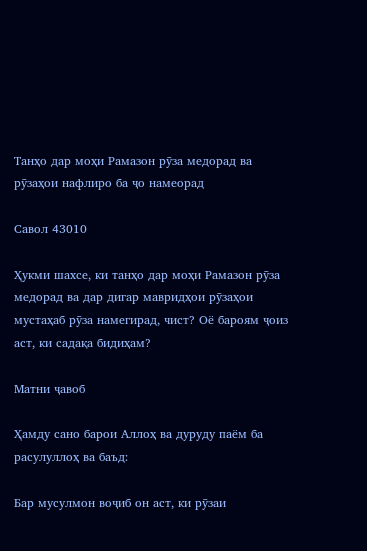Танҳо дар моҳи Рамазон рӯза медорад ва рӯзаҳои нафлиро ба ҷо намеорад

Савол 43010

Ҳукми шахсе, ки танҳо дар моҳи Рамазон рӯза медорад ва дар дигар мавридҳои рӯзаҳои мустаҳаб рӯза намегирад, чист? Оё бароям ҷоиз аст, ки садақа бидиҳам?

Матни ҷавоб

Ҳамду сано барои Аллоҳ ва дуруду паём ба расулуллоҳ ва баъд:

Бар мусулмон воҷиб он аст, ки рӯзаи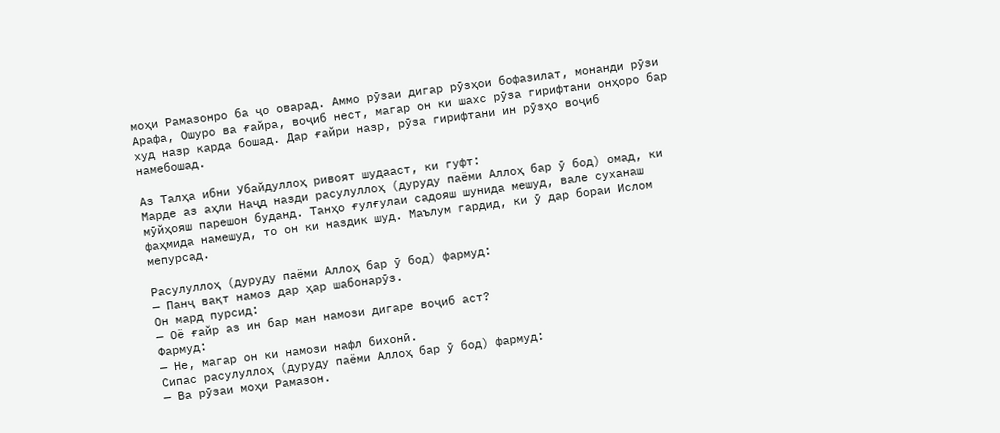моҳи Рамазонро ба ҷо оварад. Аммо рӯзаи дигар рӯзҳои бофазилат, монанди рӯзи Арафа, Ошуро ва ғайра, воҷиб нест, магар он ки шахс рӯза гирифтани онҳоро бар худ назр карда бошад. Дар ғайри назр, рӯза гирифтани ин рӯзҳо воҷиб намебошад.

Аз Талҳа ибни Убайдуллоҳ ривоят шудааст, ки гуфт:
Марде аз аҳли Наҷд назди расулуллоҳ (дуруду паёми Аллоҳ бар ӯ бод) омад, ки мӯйҳояш парешон буданд. Танҳо ғулғулаи садояш шунида мешуд, вале суханаш фаҳмида намешуд, то он ки наздик шуд. Маълум гардид, ки ӯ дар бораи Ислом мепурсад.

Расулуллоҳ (дуруду паёми Аллоҳ бар ӯ бод) фармуд:
— Панҷ вақт намоз дар ҳар шабонарӯз.
Он мард пурсид:
— Оё ғайр аз ин бар ман намози дигаре воҷиб аст?
Фармуд:
— Не, магар он ки намози нафл бихонӣ.
Сипас расулуллоҳ (дуруду паёми Аллоҳ бар ӯ бод) фармуд:
— Ва рӯзаи моҳи Рамазон.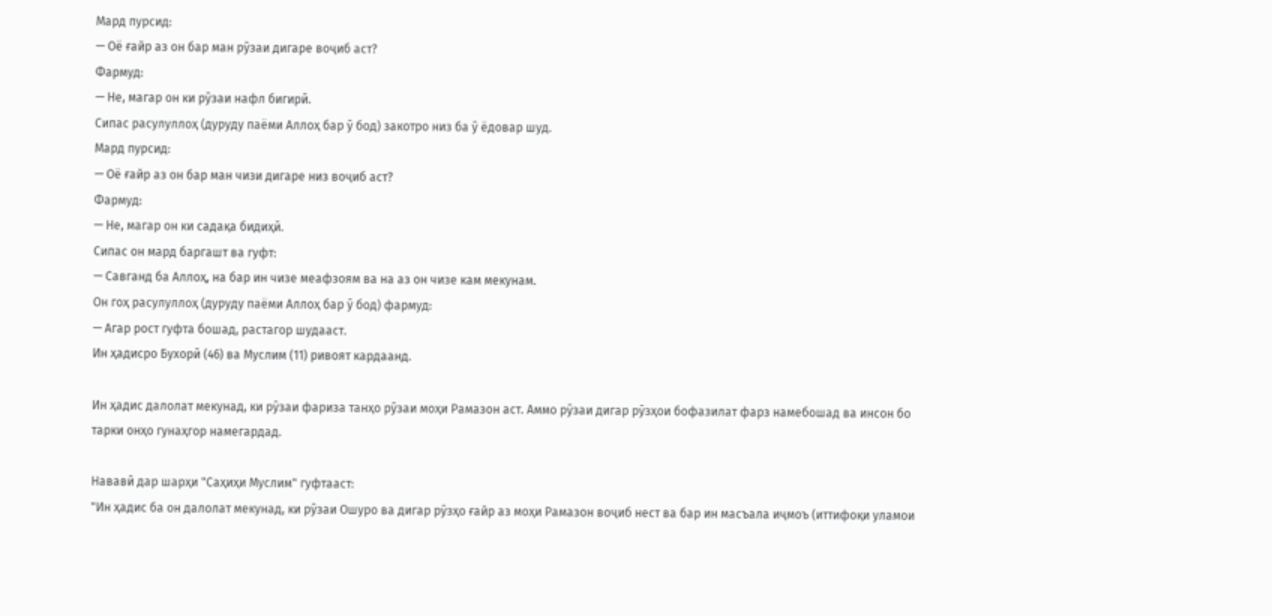Мард пурсид:
— Оё ғайр аз он бар ман рӯзаи дигаре воҷиб аст?
Фармуд:
— Не, магар он ки рӯзаи нафл бигирӣ.
Сипас расулуллоҳ (дуруду паёми Аллоҳ бар ӯ бод) закотро низ ба ӯ ёдовар шуд.
Мард пурсид:
— Оё ғайр аз он бар ман чизи дигаре низ воҷиб аст?
Фармуд:
— Не, магар он ки садақа бидиҳӣ.
Сипас он мард баргашт ва гуфт:
— Савганд ба Аллоҳ, на бар ин чизе меафзоям ва на аз он чизе кам мекунам.
Он гоҳ расулуллоҳ (дуруду паёми Аллоҳ бар ӯ бод) фармуд:
— Агар рост гуфта бошад, растагор шудааст.
Ин ҳадисро Бухорӣ (46) ва Муслим (11) ривоят кардаанд.

Ин ҳадис далолат мекунад, ки рӯзаи фариза танҳо рӯзаи моҳи Рамазон аст. Аммо рӯзаи дигар рӯзҳои бофазилат фарз намебошад ва инсон бо тарки онҳо гунаҳгор намегардад.

Нававӣ дар шарҳи "Саҳиҳи Муслим" гуфтааст:
"Ин ҳадис ба он далолат мекунад, ки рӯзаи Ошуро ва дигар рӯзҳо ғайр аз моҳи Рамазон воҷиб нест ва бар ин масъала иҷмоъ (иттифоқи уламои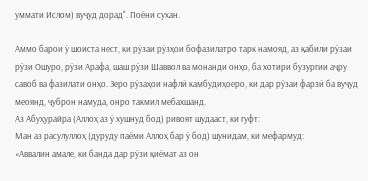уммати Ислом) вуҷуд дорад". Поёни сухан.

Аммо барои ӯ шоиста нест, ки рӯзаи рӯзҳои бофазилатро тарк намояд, аз қабили рӯзаи рӯзи Ошуро, рӯзи Арафа, шаш рӯзи Шаввол ва монанди онҳо, ба хотири бузургии аҷру савоб ва фазилати онҳо. Зеро рӯзаҳои нафлӣ камбудиҳоеро, ки дар рӯзаи фарзӣ ба вуҷуд меоянд, ҷуброн намуда, онро такмил мебахшанд.
Аз Абуҳурайра (Аллоҳ аз ӯ хушнуд бод) ривоят шудааст, ки гуфт:
Ман аз расулуллоҳ (дуруду паёми Аллоҳ бар ӯ бод) шунидам, ки мефармуд:
«Аввалин амале, ки банда дар рӯзи қиёмат аз он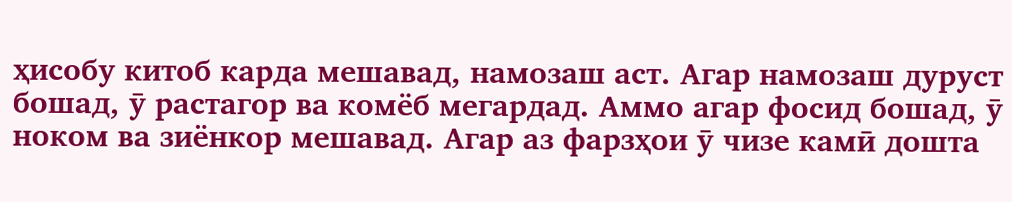ҳисобу китоб карда мешавад, намозаш аст. Агар намозаш дуруст бошад, ӯ растагор ва комёб мегардад. Аммо агар фосид бошад, ӯ ноком ва зиёнкор мешавад. Агар аз фарзҳои ӯ чизе камӣ дошта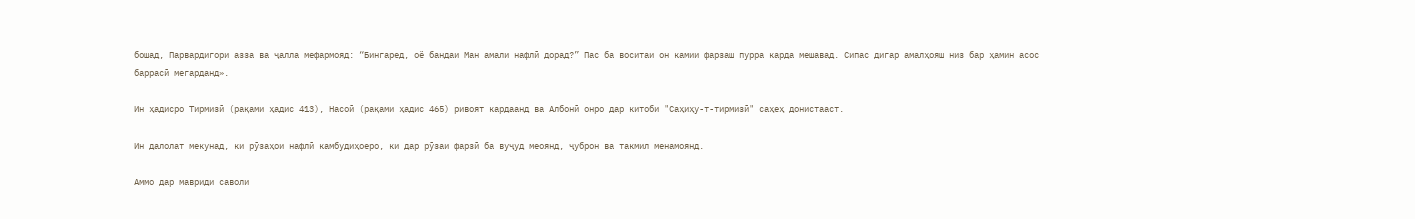бошад, Парвардигори азза ва ҷалла мефармояд: “Бингаред, оё бандаи Ман амали нафлӣ дорад?” Пас ба воситаи он камии фарзаш пурра карда мешавад. Сипас дигар амалҳояш низ бар ҳамин асос баррасӣ мегарданд».

Ин ҳадисро Тирмизӣ (рақами ҳадис 413), Насоӣ (рақами ҳадис 465) ривоят кардаанд ва Албонӣ онро дар китоби "Саҳиҳу-т-тирмизӣ" саҳеҳ донистааст.

Ин далолат мекунад, ки рӯзаҳои нафлӣ камбудиҳоеро, ки дар рӯзаи фарзӣ ба вуҷуд меоянд, ҷуброн ва такмил менамоянд.

Аммо дар мавриди саволи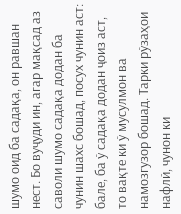шумо оид ба садақа, он равшан нест. Бо вуҷуди ин, агар мақсад аз саволи шумо садақа додан ба чунин шахс бошад, посух чунин аст: бале, ба ӯ садақа додан ҷоиз аст, то вақте ки ӯ мусулмон ва намозгузор бошад. Тарки рӯзаҳои нафлӣ, чунон ки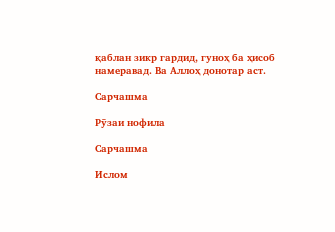қаблан зикр гардид, гуноҳ ба ҳисоб намеравад. Ва Аллоҳ донотар аст.

Сарчашма

Рӯзаи нофила

Сарчашма

Ислом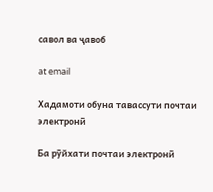савол ва ҷавоб

at email

Хадамоти обуна тавассути почтаи электронӣ

Ба рӯйхати почтаи электронӣ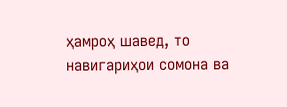ҳамроҳ шавед, то навигариҳои сомона ва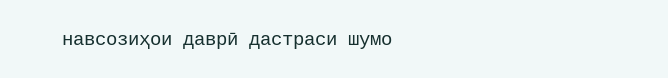навсозиҳои даврӣ дастраси шумо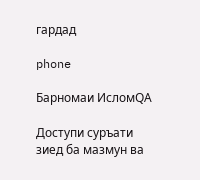гардад

phone

Барномаи ИсломQA

Доступи суръати зиед ба мазмун ва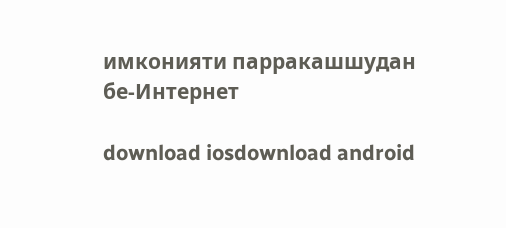имконияти парракашшудан бе-Интернет

download iosdownload android